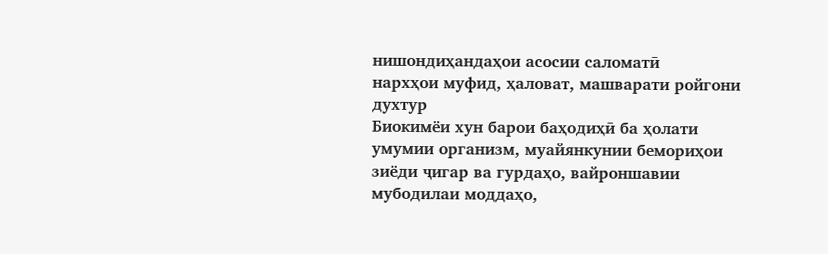нишондиҳандаҳои асосии саломатӣ
нархҳои муфид, ҳаловат, машварати ройгони духтур
Биокимёи хун барои баҳодиҳӣ ба ҳолати умумии организм, муайянкунии бемориҳои зиёди ҷигар ва гурдаҳо, вайроншавии мубодилаи моддаҳо,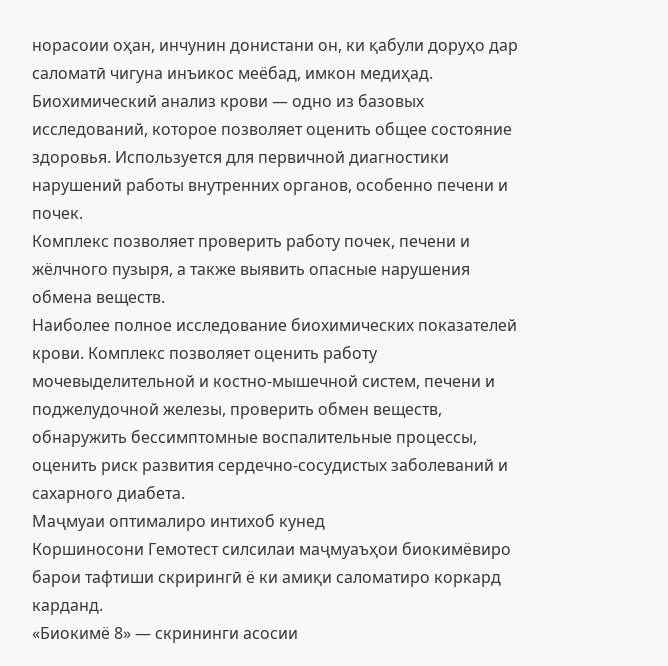норасоии оҳан, инчунин донистани он, ки қабули доруҳо дар саломатӣ чигуна инъикос меёбад, имкон медиҳад.
Биохимический анализ крови — одно из базовых исследований, которое позволяет оценить общее состояние здоровья. Используется для первичной диагностики нарушений работы внутренних органов, особенно печени и почек.
Комплекс позволяет проверить работу почек, печени и жёлчного пузыря, а также выявить опасные нарушения обмена веществ.
Наиболее полное исследование биохимических показателей крови. Комплекс позволяет оценить работу мочевыделительной и костно-мышечной систем, печени и поджелудочной железы, проверить обмен веществ, обнаружить бессимптомные воспалительные процессы, оценить риск развития сердечно-сосудистых заболеваний и сахарного диабета.
Маҷмуаи оптималиро интихоб кунед
Коршиносони Гемотест силсилаи маҷмуаъҳои биокимёвиро барои тафтиши скрирингӣ ё ки амиқи саломатиро коркард карданд.
«Биокимё 8» — скрининги асосии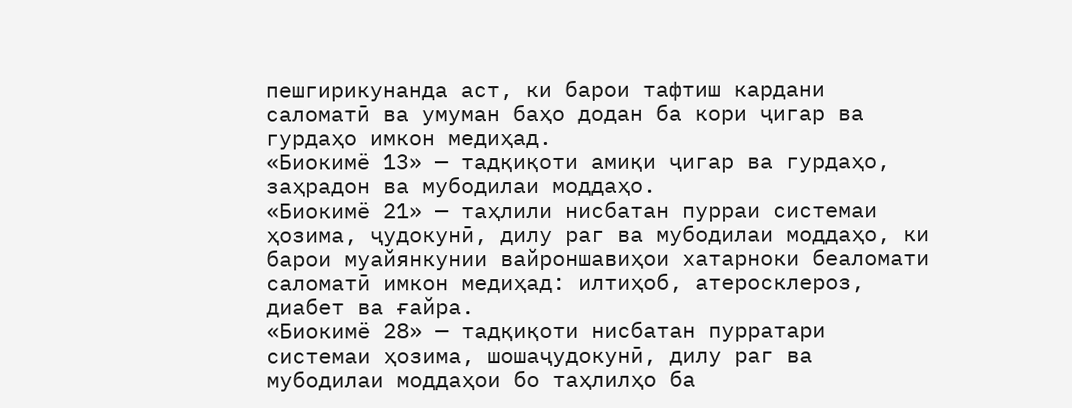пешгирикунанда аст, ки барои тафтиш кардани саломатӣ ва умуман баҳо додан ба кори ҷигар ва гурдаҳо имкон медиҳад.
«Биокимё 13» — тадқиқоти амиқи ҷигар ва гурдаҳо, заҳрадон ва мубодилаи моддаҳо.
«Биокимё 21» — таҳлили нисбатан пурраи системаи ҳозима, ҷудокунӣ, дилу раг ва мубодилаи моддаҳо, ки барои муайянкунии вайроншавиҳои хатарноки беаломати саломатӣ имкон медиҳад: илтиҳоб, атеросклероз, диабет ва ғайра.
«Биокимё 28» — тадқиқоти нисбатан пурратари системаи ҳозима, шошаҷудокунӣ, дилу раг ва мубодилаи моддаҳои бо таҳлилҳо ба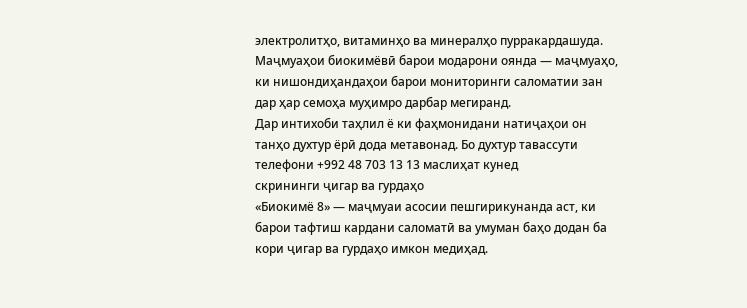электролитҳо, витаминҳо ва минералҳо пурракардашуда.
Маҷмуаҳои биокимёвӣ барои модарони оянда — маҷмуаҳо, ки нишондиҳандаҳои барои мониторинги саломатии зан дар ҳар семоҳа муҳимро дарбар мегиранд.
Дар интихоби таҳлил ё ки фаҳмонидани натиҷаҳои он танҳо духтур ёрӣ дода метавонад. Бо духтур тавассути телефони +992 48 703 13 13 маслиҳат кунед
скрининги ҷигар ва гурдаҳо
«Биокимё 8» — маҷмуаи асосии пешгирикунанда аст, ки барои тафтиш кардани саломатӣ ва умуман баҳо додан ба кори ҷигар ва гурдаҳо имкон медиҳад.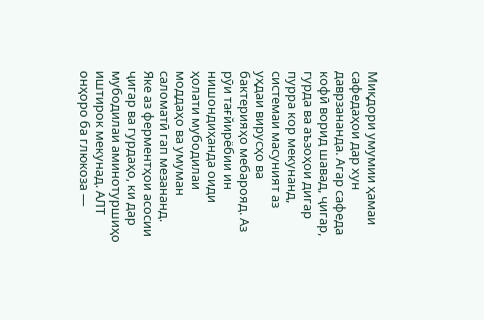Миқдори умумии ҳамаи сафедаҳои дар хун даврзананда. Агар сафеда кофӣ ворид шавад, ҷигар, гурда ва аъзоҳои дигар пурра кор мекунанд, системаи масуният аз уҳдаи вирусҳо ва бактерияҳо мебарояд. Аз рӯи тағйирёбии ин нишондиҳанда оиди ҳолати мубодилаи моддаҳо ва умуман саломатӣ гап мезананд.
Яке аз ферментҳои асосии ҷигар ва гурдаҳо, ки дар мубодилаи аминотуршиҳо иштирок мекунад. АЛТ онҳоро ба глюкоза —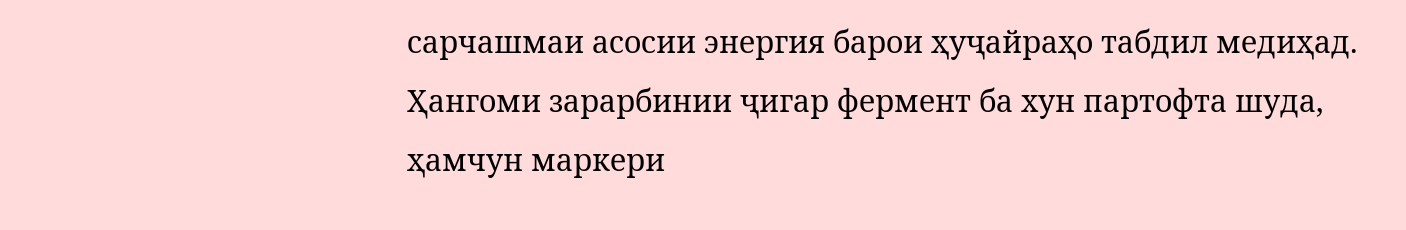сарчашмаи асосии энергия барои ҳуҷайраҳо табдил медиҳад. Ҳангоми зарарбинии ҷигар фермент ба хун партофта шуда, ҳамчун маркери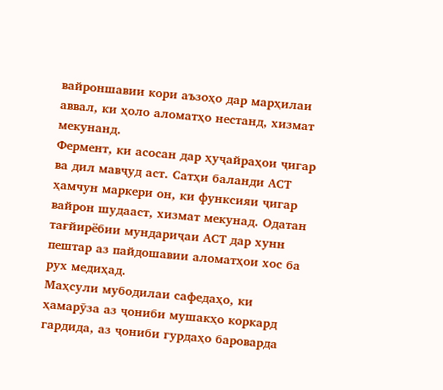вайроншавии кори аъзоҳо дар марҳилаи аввал, ки ҳоло аломатҳо нестанд, хизмат мекунанд.
Фермент, ки асосан дар ҳуҷайраҳои ҷигар ва дил мавҷуд аст. Сатҳи баланди АСТ ҳамчун маркери он, ки функсияи ҷигар вайрон шудааст, хизмат мекунад. Одатан тағйирёбии мундариҷаи АСТ дар хунн пештар аз пайдошавии аломатҳои хос ба рух медиҳад.
Маҳсули мубодилаи сафедаҳо, ки ҳамарӯза аз ҷониби мушакҳо коркард гардида, аз ҷониби гурдаҳо бароварда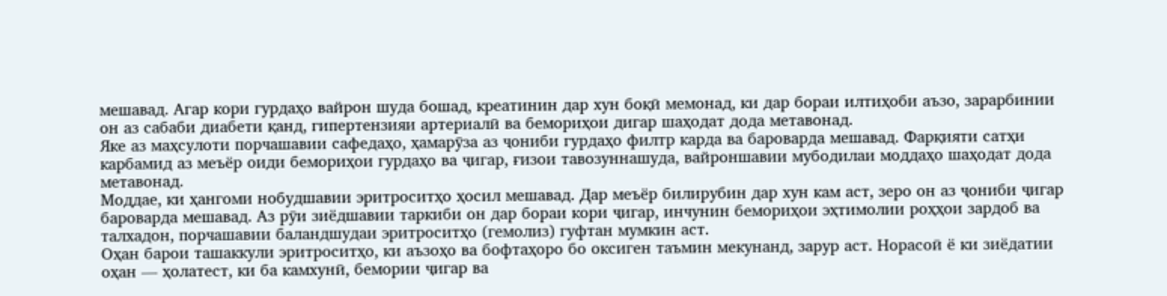мешавад. Агар кори гурдаҳо вайрон шуда бошад, креатинин дар хун боқӣ мемонад, ки дар бораи илтиҳоби аъзо, зарарбинии он аз сабаби диабети қанд, гипертензияи артериалӣ ва бемориҳои дигар шаҳодат дода метавонад.
Яке аз маҳсулоти порчашавии сафедаҳо, ҳамарӯза аз ҷониби гурдаҳо филтр карда ва бароварда мешавад. Фарқияти сатҳи карбамид аз меъёр оиди бемориҳои гурдаҳо ва ҷигар, ғизои тавозуннашуда, вайроншавии мубодилаи моддаҳо шаҳодат дода метавонад.
Моддае, ки ҳангоми нобудшавии эритроситҳо ҳосил мешавад. Дар меъёр билирубин дар хун кам аст, зеро он аз ҷониби ҷигар бароварда мешавад. Аз рӯи зиёдшавии таркиби он дар бораи кори ҷигар, инчунин бемориҳои эҳтимолии роҳҳои зардоб ва талхадон, порчашавии баландшудаи эритроситҳо (гемолиз) гуфтан мумкин аст.
Оҳан барои ташаккули эритроситҳо, ки аъзоҳо ва бофтаҳоро бо оксиген таъмин мекунанд, зарур аст. Норасоӣ ё ки зиёдатии оҳан — ҳолатест, ки ба камхунӣ, бемории ҷигар ва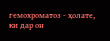гемохроматоз - ҳолате, ки дар он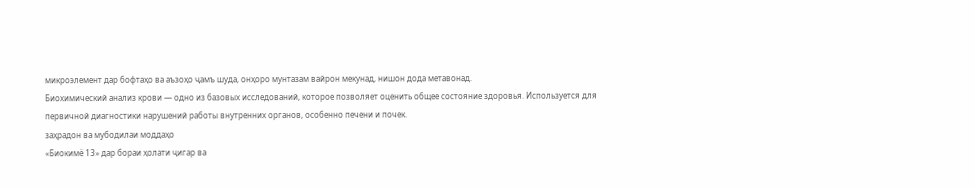микроэлемент дар бофтаҳо ва аъзоҳо ҷамъ шуда, онҳоро мунтазам вайрон мекунад, нишон дода метавонад.
Биохимический анализ крови — одно из базовых исследований, которое позволяет оценить общее состояние здоровья. Используется для первичной диагностики нарушений работы внутренних органов, особенно печени и почек.
заҳрадон ва мубодилаи моддаҳо
«Биокимё 13» дар бораи ҳолати ҷигар ва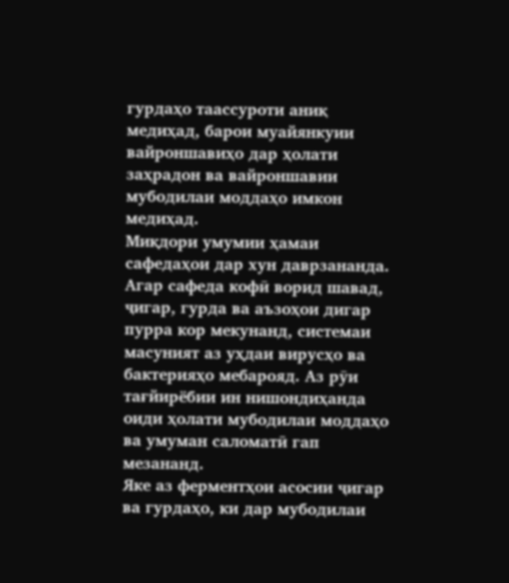гурдаҳо таассуроти аниқ медиҳад, барои муайянкуии вайроншавиҳо дар ҳолати заҳрадон ва вайроншавии мубодилаи моддаҳо имкон медиҳад.
Миқдори умумии ҳамаи сафедаҳои дар хун даврзананда. Агар сафеда кофӣ ворид шавад, ҷигар, гурда ва аъзоҳои дигар пурра кор мекунанд, системаи масуният аз уҳдаи вирусҳо ва бактерияҳо мебарояд. Аз рӯи тағйирёбии ин нишондиҳанда оиди ҳолати мубодилаи моддаҳо ва умуман саломатӣ гап мезананд.
Яке аз ферментҳои асосии ҷигар ва гурдаҳо, ки дар мубодилаи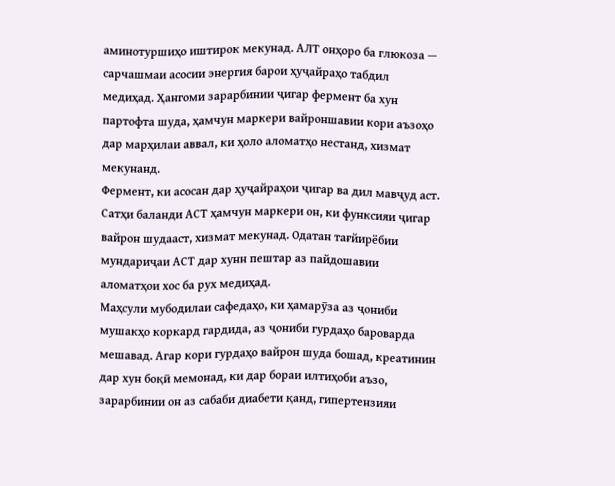аминотуршиҳо иштирок мекунад. АЛТ онҳоро ба глюкоза — сарчашмаи асосии энергия барои ҳуҷайраҳо табдил медиҳад. Ҳангоми зарарбинии ҷигар фермент ба хун партофта шуда, ҳамчун маркери вайроншавии кори аъзоҳо дар марҳилаи аввал, ки ҳоло аломатҳо нестанд, хизмат мекунанд.
Фермент, ки асосан дар ҳуҷайраҳои ҷигар ва дил мавҷуд аст. Сатҳи баланди АСТ ҳамчун маркери он, ки функсияи ҷигар вайрон шудааст, хизмат мекунад. Одатан тағйирёбии мундариҷаи АСТ дар хунн пештар аз пайдошавии аломатҳои хос ба рух медиҳад.
Маҳсули мубодилаи сафедаҳо, ки ҳамарӯза аз ҷониби мушакҳо коркард гардида, аз ҷониби гурдаҳо бароварда мешавад. Агар кори гурдаҳо вайрон шуда бошад, креатинин дар хун боқӣ мемонад, ки дар бораи илтиҳоби аъзо, зарарбинии он аз сабаби диабети қанд, гипертензияи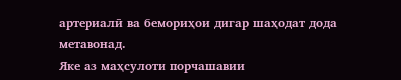артериалӣ ва бемориҳои дигар шаҳодат дода метавонад.
Яке аз маҳсулоти порчашавии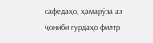сафедаҳо, ҳамарӯза аз ҷониби гурдаҳо филтр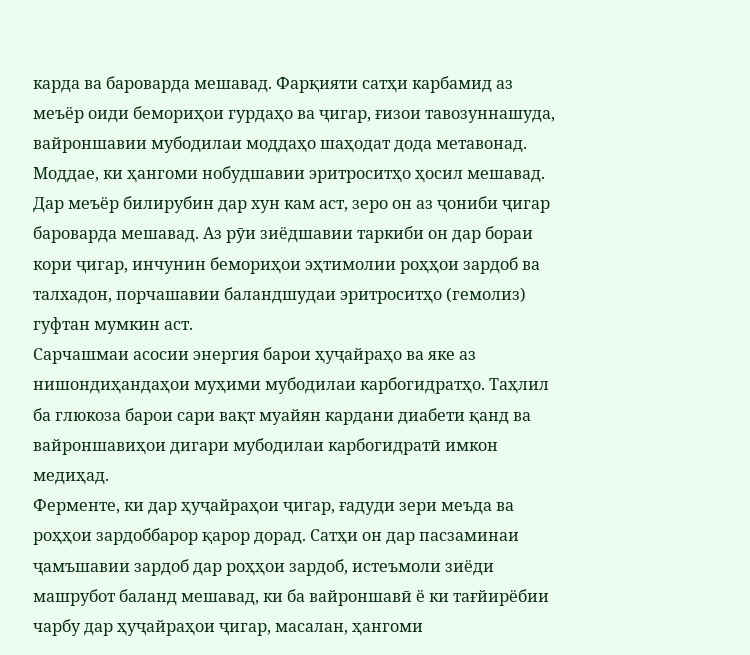карда ва бароварда мешавад. Фарқияти сатҳи карбамид аз меъёр оиди бемориҳои гурдаҳо ва ҷигар, ғизои тавозуннашуда, вайроншавии мубодилаи моддаҳо шаҳодат дода метавонад.
Моддае, ки ҳангоми нобудшавии эритроситҳо ҳосил мешавад. Дар меъёр билирубин дар хун кам аст, зеро он аз ҷониби ҷигар бароварда мешавад. Аз рӯи зиёдшавии таркиби он дар бораи кори ҷигар, инчунин бемориҳои эҳтимолии роҳҳои зардоб ва талхадон, порчашавии баландшудаи эритроситҳо (гемолиз) гуфтан мумкин аст.
Сарчашмаи асосии энергия барои ҳуҷайраҳо ва яке аз нишондиҳандаҳои муҳими мубодилаи карбогидратҳо. Таҳлил ба глюкоза барои сари вақт муайян кардани диабети қанд ва вайроншавиҳои дигари мубодилаи карбогидратӣ имкон медиҳад.
Ферменте, ки дар ҳуҷайраҳои ҷигар, ғадуди зери меъда ва роҳҳои зардоббарор қарор дорад. Сатҳи он дар пасзаминаи ҷамъшавии зардоб дар роҳҳои зардоб, истеъмоли зиёди машрубот баланд мешавад, ки ба вайроншавӣ ё ки тағйирёбии чарбу дар ҳуҷайраҳои ҷигар, масалан, ҳангоми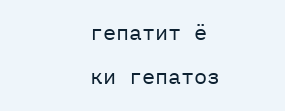гепатит ё ки гепатоз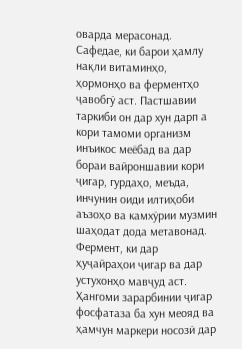оварда мерасонад.
Сафедае, ки барои ҳамлу нақли витаминҳо, ҳормонҳо ва ферментҳо ҷавобгӯ аст. Пастшавии таркиби он дар хун дарп а кори тамоми организм инъикос меёбад ва дар бораи вайроншавии кори ҷигар, гурдаҳо, меъда, инчунин оиди илтиҳоби аъзоҳо ва камхӯрии музмин шаҳодат дода метавонад.
Фермент, ки дар ҳуҷайраҳои ҷигар ва дар устухонҳо мавҷуд аст. Ҳангоми зарарбинии ҷигар фосфатаза ба хун меояд ва ҳамчун маркери носозӣ дар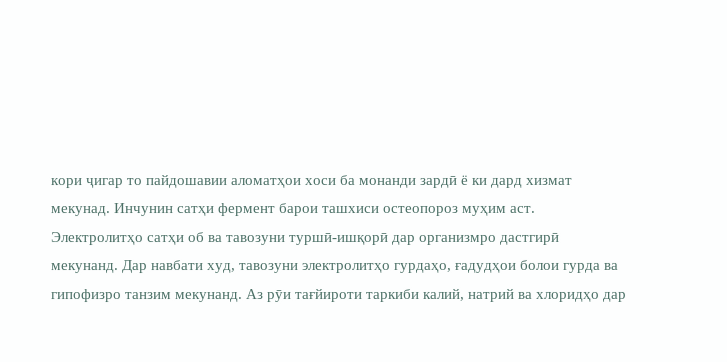кори ҷигар то пайдошавии аломатҳои хоси ба монанди зардӣ ё ки дард хизмат мекунад. Инчунин сатҳи фермент барои ташхиси остеопороз муҳим аст.
Электролитҳо сатҳи об ва тавозуни туршӣ-ишқорӣ дар организмро дастгирӣ мекунанд. Дар навбати худ, тавозуни электролитҳо гурдаҳо, ғадудҳои болои гурда ва гипофизро танзим мекунанд. Аз рӯи тағйироти таркиби калий, натрий ва хлоридҳо дар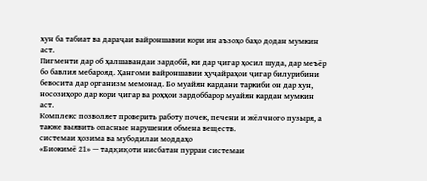хун ба табиат ва дараҷаи вайроншавии кори ин аъзоҳо баҳо додан мумкин аст.
Пигменти дар об ҳалшавандаи зардобӣ, ки дар ҷигар ҳосил шуда, дар меъёр бо бавлия мебарояд. Ҳангоми вайроншавии ҳуҷайраҳои ҷигар билурибини бевосита дар организм мемонад. Бо муайян кардани таркиби он дар хун, носозиҳоро дар кори ҷигар ва роҳҳои зардоббарор муайян кардан мумкин аст.
Комплекс позволяет проверить работу почек, печени и жёлчного пузыря, а также выявить опасные нарушения обмена веществ.
системаи ҳозима ва мубодилаи моддаҳо
«Биокимё 21» — тадқиқоти нисбатан пурраи системаи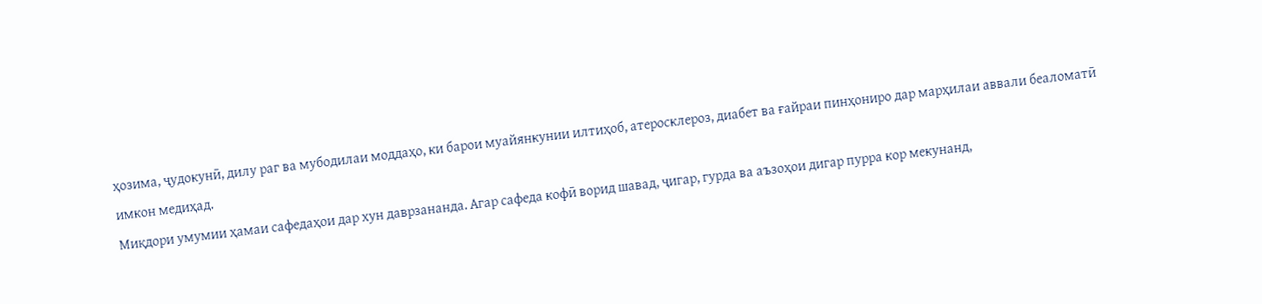ҳозима, ҷудокунӣ, дилу раг ва мубодилаи моддаҳо, ки барои муайянкунии илтиҳоб, атеросклероз, диабет ва ғайраи пинҳониро дар марҳилаи аввали беаломатӣ имкон медиҳад.
Миқдори умумии ҳамаи сафедаҳои дар хун даврзананда. Агар сафеда кофӣ ворид шавад, ҷигар, гурда ва аъзоҳои дигар пурра кор мекунанд,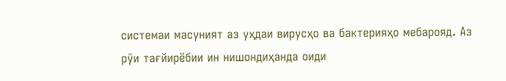системаи масуният аз уҳдаи вирусҳо ва бактерияҳо мебарояд. Аз рӯи тағйирёбии ин нишондиҳанда оиди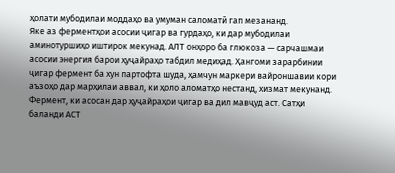ҳолати мубодилаи моддаҳо ва умуман саломатӣ гап мезананд.
Яке аз ферментҳои асосии ҷигар ва гурдаҳо, ки дар мубодилаи аминотуршиҳо иштирок мекунад. АЛТ онҳоро ба глюкоза — сарчашмаи асосии энергия барои ҳуҷайраҳо табдил медиҳад. Ҳангоми зарарбинии ҷигар фермент ба хун партофта шуда, ҳамчун маркери вайроншавии кори аъзоҳо дар марҳилаи аввал, ки ҳоло аломатҳо нестанд, хизмат мекунанд.
Фермент, ки асосан дар ҳуҷайраҳои ҷигар ва дил мавҷуд аст. Сатҳи баланди АСТ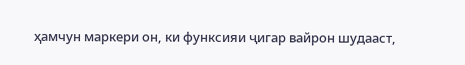ҳамчун маркери он, ки функсияи ҷигар вайрон шудааст,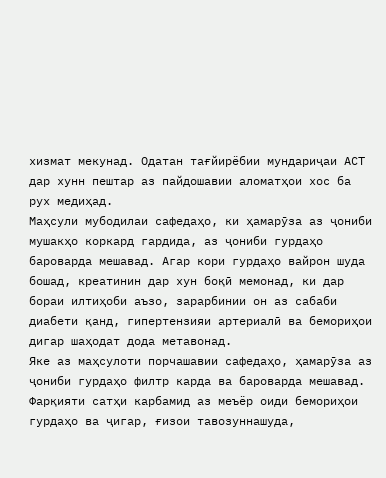хизмат мекунад. Одатан тағйирёбии мундариҷаи АСТ дар хунн пештар аз пайдошавии аломатҳои хос ба рух медиҳад.
Маҳсули мубодилаи сафедаҳо, ки ҳамарӯза аз ҷониби мушакҳо коркард гардида, аз ҷониби гурдаҳо бароварда мешавад. Агар кори гурдаҳо вайрон шуда бошад, креатинин дар хун боқӣ мемонад, ки дар бораи илтиҳоби аъзо, зарарбинии он аз сабаби диабети қанд, гипертензияи артериалӣ ва бемориҳои дигар шаҳодат дода метавонад.
Яке аз маҳсулоти порчашавии сафедаҳо, ҳамарӯза аз ҷониби гурдаҳо филтр карда ва бароварда мешавад. Фарқияти сатҳи карбамид аз меъёр оиди бемориҳои гурдаҳо ва ҷигар, ғизои тавозуннашуда,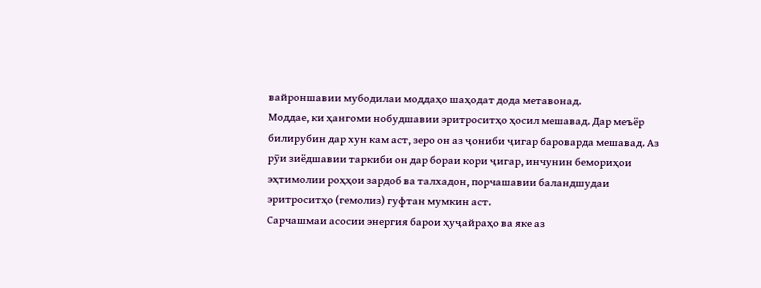вайроншавии мубодилаи моддаҳо шаҳодат дода метавонад.
Моддае, ки ҳангоми нобудшавии эритроситҳо ҳосил мешавад. Дар меъёр билирубин дар хун кам аст, зеро он аз ҷониби ҷигар бароварда мешавад. Аз рӯи зиёдшавии таркиби он дар бораи кори ҷигар, инчунин бемориҳои эҳтимолии роҳҳои зардоб ва талхадон, порчашавии баландшудаи эритроситҳо (гемолиз) гуфтан мумкин аст.
Сарчашмаи асосии энергия барои ҳуҷайраҳо ва яке аз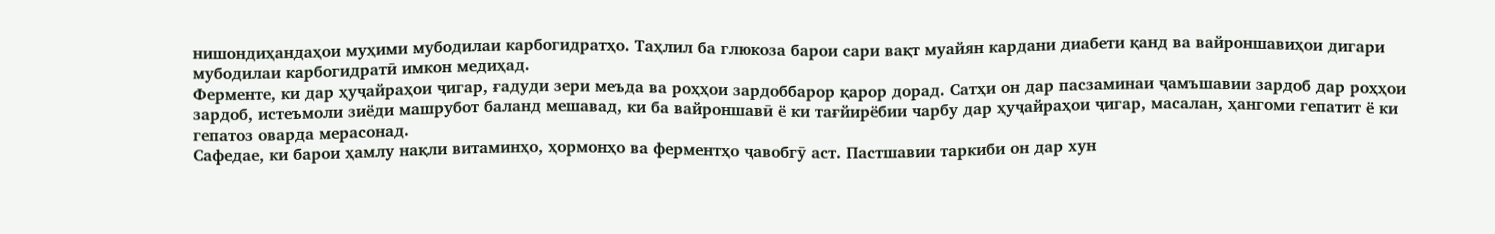нишондиҳандаҳои муҳими мубодилаи карбогидратҳо. Таҳлил ба глюкоза барои сари вақт муайян кардани диабети қанд ва вайроншавиҳои дигари мубодилаи карбогидратӣ имкон медиҳад.
Ферменте, ки дар ҳуҷайраҳои ҷигар, ғадуди зери меъда ва роҳҳои зардоббарор қарор дорад. Сатҳи он дар пасзаминаи ҷамъшавии зардоб дар роҳҳои зардоб, истеъмоли зиёди машрубот баланд мешавад, ки ба вайроншавӣ ё ки тағйирёбии чарбу дар ҳуҷайраҳои ҷигар, масалан, ҳангоми гепатит ё ки гепатоз оварда мерасонад.
Сафедае, ки барои ҳамлу нақли витаминҳо, ҳормонҳо ва ферментҳо ҷавобгӯ аст. Пастшавии таркиби он дар хун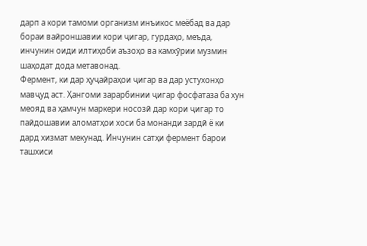дарп а кори тамоми организм инъикос меёбад ва дар бораи вайроншавии кори ҷигар, гурдаҳо, меъда, инчунин оиди илтиҳоби аъзоҳо ва камхӯрии музмин шаҳодат дода метавонад.
Фермент, ки дар ҳуҷайраҳои ҷигар ва дар устухонҳо мавҷуд аст. Ҳангоми зарарбинии ҷигар фосфатаза ба хун меояд ва ҳамчун маркери носозӣ дар кори ҷигар то пайдошавии аломатҳои хоси ба монанди зардӣ ё ки дард хизмат мекунад. Инчунин сатҳи фермент барои ташхиси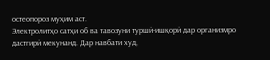остеопороз муҳим аст.
Электролитҳо сатҳи об ва тавозуни туршӣ-ишқорӣ дар организмро дастгирӣ мекунанд. Дар навбати худ,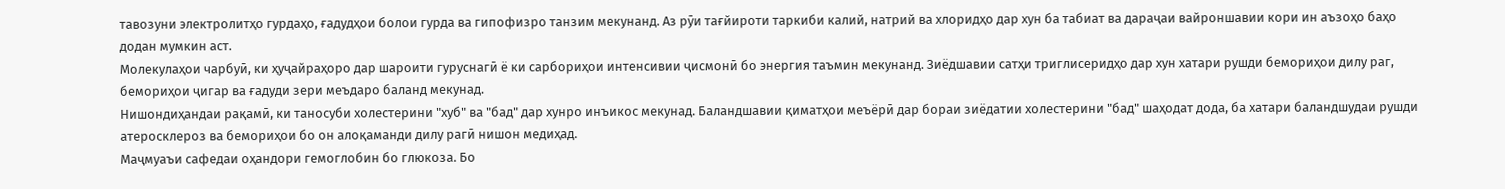тавозуни электролитҳо гурдаҳо, ғадудҳои болои гурда ва гипофизро танзим мекунанд. Аз рӯи тағйироти таркиби калий, натрий ва хлоридҳо дар хун ба табиат ва дараҷаи вайроншавии кори ин аъзоҳо баҳо додан мумкин аст.
Молекулаҳои чарбуӣ, ки ҳуҷайраҳоро дар шароити гуруснагӣ ё ки сарбориҳои интенсивии ҷисмонӣ бо энергия таъмин мекунанд. Зиёдшавии сатҳи триглисеридҳо дар хун хатари рушди бемориҳои дилу раг, бемориҳои ҷигар ва ғадуди зери меъдаро баланд мекунад.
Нишондиҳандаи рақамӣ, ки таносуби холестерини "хуб" ва "бад" дар хунро инъикос мекунад. Баландшавии қиматҳои меъёрӣ дар бораи зиёдатии холестерини "бад" шаҳодат дода, ба хатари баландшудаи рушди атеросклероз ва бемориҳои бо он алоқаманди дилу рагӣ нишон медиҳад.
Маҷмуаъи сафедаи оҳандори гемоглобин бо глюкоза. Бо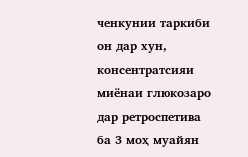ченкунии таркиби он дар хун, консентратсияи миёнаи глюкозаро дар ретроспетива ба 3 моҳ муайян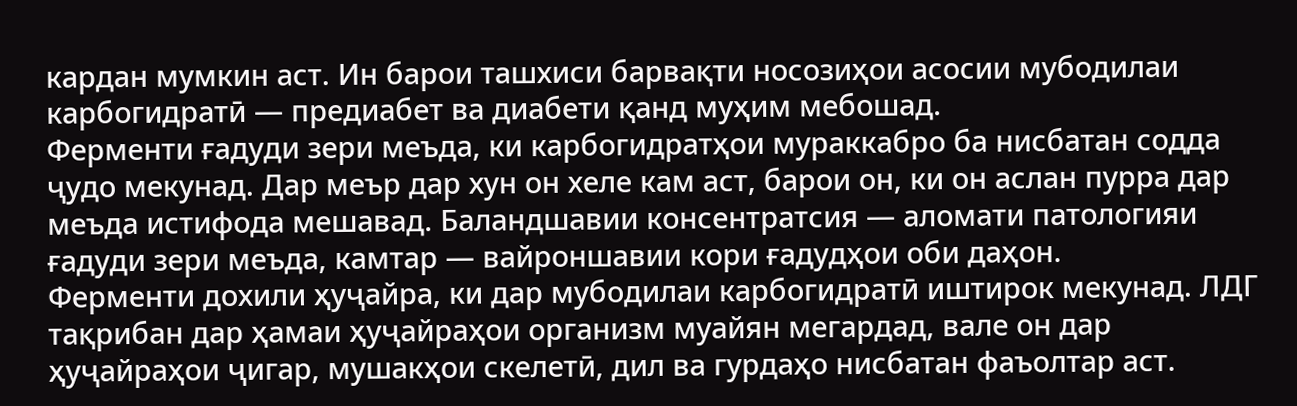кардан мумкин аст. Ин барои ташхиси барвақти носозиҳои асосии мубодилаи карбогидратӣ — предиабет ва диабети қанд муҳим мебошад.
Ферменти ғадуди зери меъда, ки карбогидратҳои мураккабро ба нисбатан содда ҷудо мекунад. Дар меър дар хун он хеле кам аст, барои он, ки он аслан пурра дар меъда истифода мешавад. Баландшавии консентратсия — аломати патологияи ғадуди зери меъда, камтар — вайроншавии кори ғадудҳои оби даҳон.
Ферменти дохили ҳуҷайра, ки дар мубодилаи карбогидратӣ иштирок мекунад. ЛДГ тақрибан дар ҳамаи ҳуҷайраҳои организм муайян мегардад, вале он дар ҳуҷайраҳои ҷигар, мушакҳои скелетӣ, дил ва гурдаҳо нисбатан фаъолтар аст.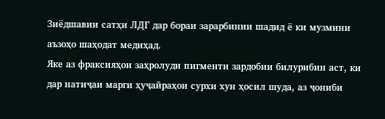Зиёдшавии сатҳи ЛДГ дар бораи зарарбинии шадид ё ки музмини аъзоҳо шаҳодат медиҳад.
Яке аз фраксияҳои заҳролуди пигменти зардобии билурибин аст, ки дар натиҷаи марги ҳуҷайраҳои сурхи хун ҳосил шуда, аз ҷониби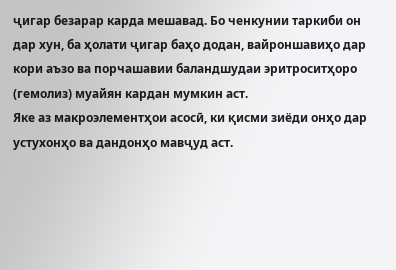ҷигар безарар карда мешавад. Бо ченкунии таркиби он дар хун, ба ҳолати ҷигар баҳо додан, вайроншавиҳо дар кори аъзо ва порчашавии баландшудаи эритроситҳоро (гемолиз) муайян кардан мумкин аст.
Яке аз макроэлементҳои асосӣ, ки қисми зиёди онҳо дар устухонҳо ва дандонҳо мавҷуд аст.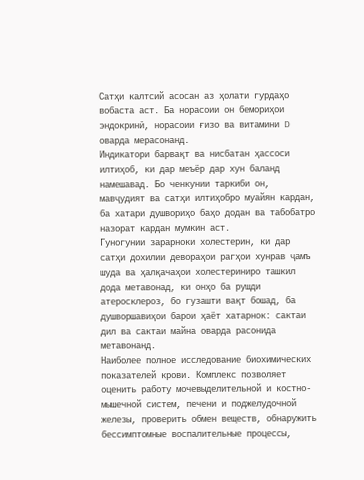Сатҳи калтсий асосан аз ҳолати гурдаҳо вобаста аст. Ба норасоии он бемориҳои эндокринӣ, норасоии ғизо ва витамини D оварда мерасонанд.
Индикатори барвақт ва нисбатан ҳассоси илтиҳоб, ки дар меъёр дар хун баланд намешавад. Бо ченкунии таркиби он, мавҷудият ва сатҳи илтиҳобро муайян кардан, ба хатари душвориҳо баҳо додан ва табобатро назорат кардан мумкин аст.
Гуногунии зарарноки холестерин, ки дар сатҳи дохилии девораҳои рагҳои хунрав ҷамъ шуда ва ҳалқачаҳои холестериниро ташкил дода метавонад, ки онҳо ба рушди атеросклероз, бо гузашти вақт бошад, ба душворшавиҳои барои ҳаёт хатарнок: сактаи дил ва сактаи майна оварда расонида метавонанд.
Наиболее полное исследование биохимических показателей крови. Комплекс позволяет оценить работу мочевыделительной и костно-мышечной систем, печени и поджелудочной железы, проверить обмен веществ, обнаружить бессимптомные воспалительные процессы,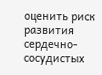оценить риск развития сердечно-сосудистых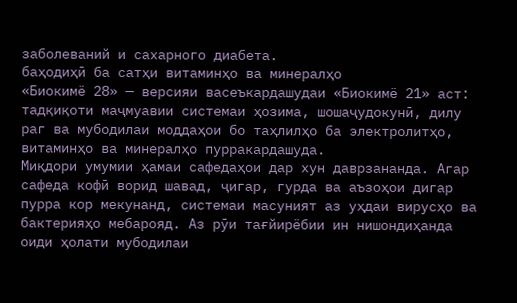заболеваний и сахарного диабета.
баҳодиҳӣ ба сатҳи витаминҳо ва минералҳо
«Биокимё 28» — версияи васеъкардашудаи «Биокимё 21» аст: тадқиқоти маҷмуавии системаи ҳозима, шошаҷудокунӣ, дилу раг ва мубодилаи моддаҳои бо таҳлилҳо ба электролитҳо, витаминҳо ва минералҳо пурракардашуда.
Миқдори умумии ҳамаи сафедаҳои дар хун даврзананда. Агар сафеда кофӣ ворид шавад, ҷигар, гурда ва аъзоҳои дигар пурра кор мекунанд, системаи масуният аз уҳдаи вирусҳо ва бактерияҳо мебарояд. Аз рӯи тағйирёбии ин нишондиҳанда оиди ҳолати мубодилаи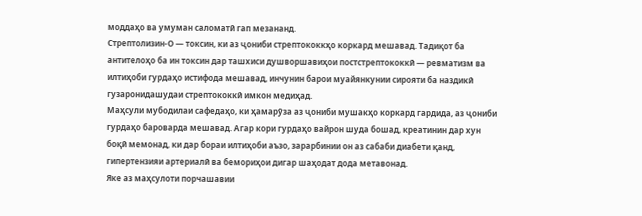моддаҳо ва умуман саломатӣ гап мезананд.
Стрептолизин-О — токсин, ки аз ҷониби стрептококкҳо коркард мешавад. Тадиқот ба антителоҳо ба ин токсин дар ташхиси душворшавиҳои постстрептококкӣ — ревматизм ва илтиҳоби гурдаҳо истифода мешавад, инчунин барои муайянкунии сирояти ба наздикӣ гузаронидашудаи стрептококкӣ имкон медиҳад.
Маҳсули мубодилаи сафедаҳо, ки ҳамарӯза аз ҷониби мушакҳо коркард гардида, аз ҷониби гурдаҳо бароварда мешавад. Агар кори гурдаҳо вайрон шуда бошад, креатинин дар хун боқӣ мемонад, ки дар бораи илтиҳоби аъзо, зарарбинии он аз сабаби диабети қанд, гипертензияи артериалӣ ва бемориҳои дигар шаҳодат дода метавонад.
Яке аз маҳсулоти порчашавии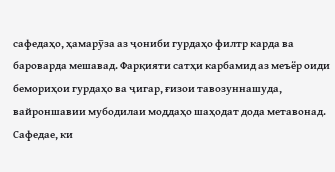сафедаҳо, ҳамарӯза аз ҷониби гурдаҳо филтр карда ва бароварда мешавад. Фарқияти сатҳи карбамид аз меъёр оиди бемориҳои гурдаҳо ва ҷигар, ғизои тавозуннашуда, вайроншавии мубодилаи моддаҳо шаҳодат дода метавонад.
Сафедае, ки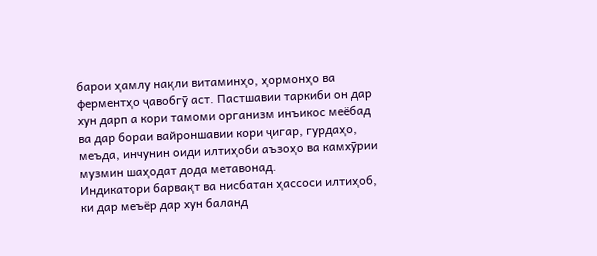барои ҳамлу нақли витаминҳо, ҳормонҳо ва ферментҳо ҷавобгӯ аст. Пастшавии таркиби он дар хун дарп а кори тамоми организм инъикос меёбад ва дар бораи вайроншавии кори ҷигар, гурдаҳо, меъда, инчунин оиди илтиҳоби аъзоҳо ва камхӯрии музмин шаҳодат дода метавонад.
Индикатори барвақт ва нисбатан ҳассоси илтиҳоб, ки дар меъёр дар хун баланд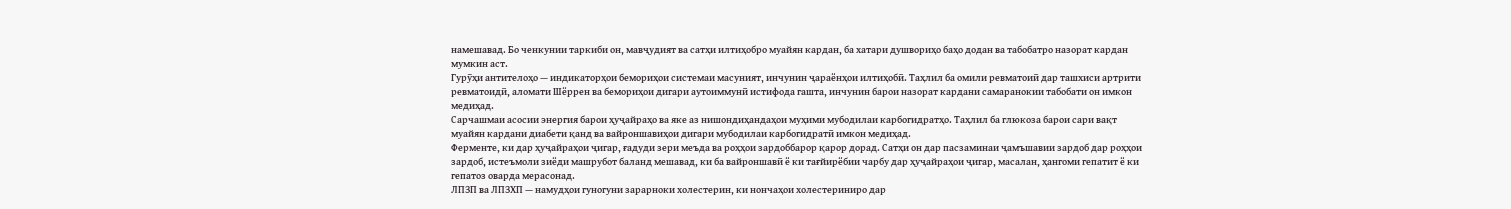намешавад. Бо ченкунии таркиби он, мавҷудият ва сатҳи илтиҳобро муайян кардан, ба хатари душвориҳо баҳо додан ва табобатро назорат кардан мумкин аст.
Гурӯҳи антителоҳо — индикаторҳои бемориҳои системаи масуният, инчунин ҷараёнҳои илтиҳобӣ. Таҳлил ба омили ревматоиӣ дар ташхиси артрити ревматоидӣ, аломати Шёррен ва бемориҳои дигари аутоиммунӣ истифода гашта, инчунин барои назорат кардани самаранокии табобати он имкон медиҳад.
Сарчашмаи асосии энергия барои ҳуҷайраҳо ва яке аз нишондиҳандаҳои муҳими мубодилаи карбогидратҳо. Таҳлил ба глюкоза барои сари вақт муайян кардани диабети қанд ва вайроншавиҳои дигари мубодилаи карбогидратӣ имкон медиҳад.
Ферменте, ки дар ҳуҷайраҳои ҷигар, ғадуди зери меъда ва роҳҳои зардоббарор қарор дорад. Сатҳи он дар пасзаминаи ҷамъшавии зардоб дар роҳҳои зардоб, истеъмоли зиёди машрубот баланд мешавад, ки ба вайроншавӣ ё ки тағйирёбии чарбу дар ҳуҷайраҳои ҷигар, масалан, ҳангоми гепатит ё ки гепатоз оварда мерасонад.
ЛПЗП ва ЛПЗХП — намудҳои гуногуни зарарноки холестерин, ки нончаҳои холестериниро дар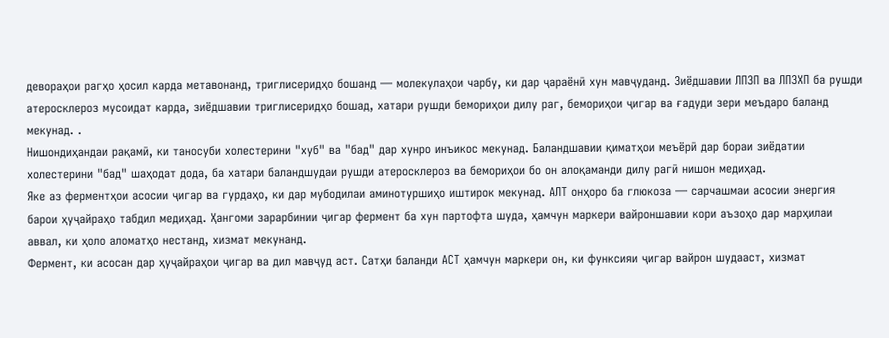девораҳои рагҳо ҳосил карда метавонанд, триглисеридҳо бошанд — молекулаҳои чарбу, ки дар ҷараёнӣ хун мавҷуданд. Зиёдшавии ЛПЗП ва ЛПЗХП ба рушди атеросклероз мусоидат карда, зиёдшавии триглисеридҳо бошад, хатари рушди бемориҳои дилу раг, бемориҳои ҷигар ва ғадуди зери меъдаро баланд мекунад. .
Нишондиҳандаи рақамӣ, ки таносуби холестерини "хуб" ва "бад" дар хунро инъикос мекунад. Баландшавии қиматҳои меъёрӣ дар бораи зиёдатии холестерини "бад" шаҳодат дода, ба хатари баландшудаи рушди атеросклероз ва бемориҳои бо он алоқаманди дилу рагӣ нишон медиҳад.
Яке аз ферментҳои асосии ҷигар ва гурдаҳо, ки дар мубодилаи аминотуршиҳо иштирок мекунад. АЛТ онҳоро ба глюкоза — сарчашмаи асосии энергия барои ҳуҷайраҳо табдил медиҳад. Ҳангоми зарарбинии ҷигар фермент ба хун партофта шуда, ҳамчун маркери вайроншавии кори аъзоҳо дар марҳилаи аввал, ки ҳоло аломатҳо нестанд, хизмат мекунанд.
Фермент, ки асосан дар ҳуҷайраҳои ҷигар ва дил мавҷуд аст. Сатҳи баланди АСТ ҳамчун маркери он, ки функсияи ҷигар вайрон шудааст, хизмат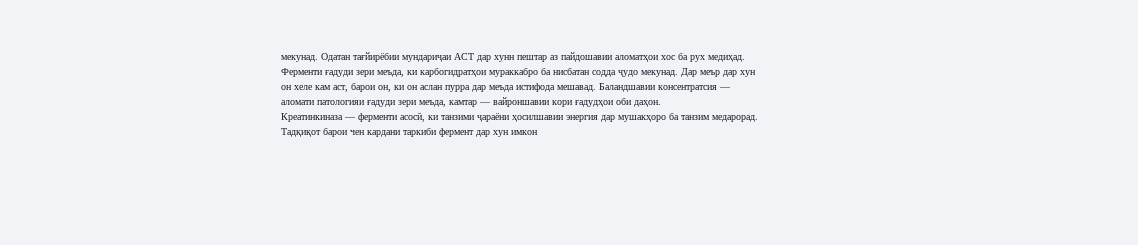мекунад. Одатан тағйирёбии мундариҷаи АСТ дар хунн пештар аз пайдошавии аломатҳои хос ба рух медиҳад.
Ферменти ғадуди зери меъда, ки карбогидратҳои мураккабро ба нисбатан содда ҷудо мекунад. Дар меър дар хун он хеле кам аст, барои он, ки он аслан пурра дар меъда истифода мешавад. Баландшавии консентратсия — аломати патологияи ғадуди зери меъда, камтар — вайроншавии кори ғадудҳои оби даҳон.
Креатинкиназа — ферменти асосӣ, ки танзими ҷараёни ҳосилшавии энергия дар мушакҳоро ба танзим медарорад. Тадқиқот барои чен кардани таркиби фермент дар хун имкон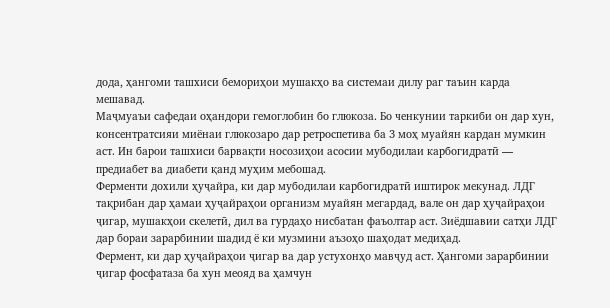дода, ҳангоми ташхиси бемориҳои мушакҳо ва системаи дилу раг таъин карда мешавад.
Маҷмуаъи сафедаи оҳандори гемоглобин бо глюкоза. Бо ченкунии таркиби он дар хун, консентратсияи миёнаи глюкозаро дар ретроспетива ба 3 моҳ муайян кардан мумкин аст. Ин барои ташхиси барвақти носозиҳои асосии мубодилаи карбогидратӣ — предиабет ва диабети қанд муҳим мебошад.
Ферменти дохили ҳуҷайра, ки дар мубодилаи карбогидратӣ иштирок мекунад. ЛДГ тақрибан дар ҳамаи ҳуҷайраҳои организм муайян мегардад, вале он дар ҳуҷайраҳои ҷигар, мушакҳои скелетӣ, дил ва гурдаҳо нисбатан фаъолтар аст. Зиёдшавии сатҳи ЛДГ дар бораи зарарбинии шадид ё ки музмини аъзоҳо шаҳодат медиҳад.
Фермент, ки дар ҳуҷайраҳои ҷигар ва дар устухонҳо мавҷуд аст. Ҳангоми зарарбинии ҷигар фосфатаза ба хун меояд ва ҳамчун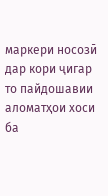маркери носозӣ дар кори ҷигар то пайдошавии аломатҳои хоси ба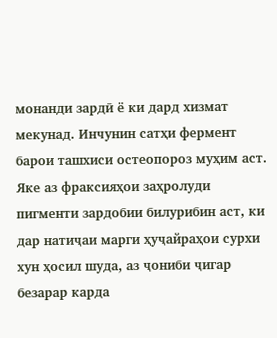монанди зардӣ ё ки дард хизмат мекунад. Инчунин сатҳи фермент барои ташхиси остеопороз муҳим аст.
Яке аз фраксияҳои заҳролуди пигменти зардобии билурибин аст, ки дар натиҷаи марги ҳуҷайраҳои сурхи хун ҳосил шуда, аз ҷониби ҷигар безарар карда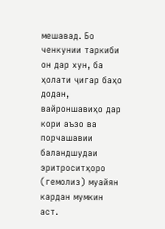мешавад. Бо ченкунии таркиби он дар хун, ба ҳолати ҷигар баҳо додан, вайроншавиҳо дар кори аъзо ва порчашавии баландшудаи эритроситҳоро (гемолиз) муайян кардан мумкин аст.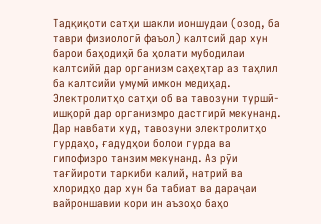Тадқиқоти сатҳи шакли ионшудаи (озод, ба таври физиологӣ фаъол) калтсий дар хун барои баҳодиҳӣ ба ҳолати мубодилаи калтсийӣ дар организм саҳеҳтар аз таҳлил ба калтсийи умумӣ имкон медиҳад.
Электролитҳо сатҳи об ва тавозуни туршӣ-ишқорӣ дар организмро дастгирӣ мекунанд. Дар навбати худ, тавозуни электролитҳо гурдаҳо, ғадудҳои болои гурда ва гипофизро танзим мекунанд. Аз рӯи тағйироти таркиби калий, натрий ва хлоридҳо дар хун ба табиат ва дараҷаи вайроншавии кори ин аъзоҳо баҳо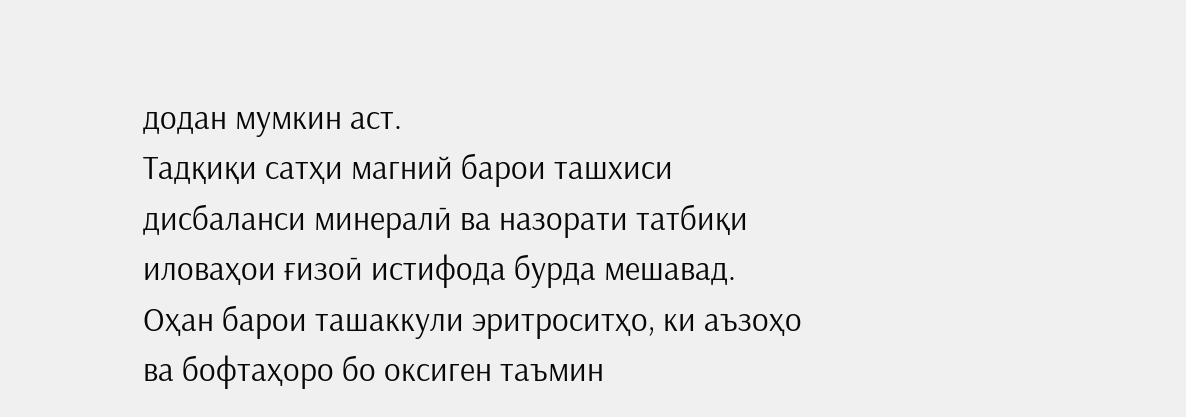додан мумкин аст.
Тадқиқи сатҳи магний барои ташхиси дисбаланси минералӣ ва назорати татбиқи иловаҳои ғизоӣ истифода бурда мешавад.
Оҳан барои ташаккули эритроситҳо, ки аъзоҳо ва бофтаҳоро бо оксиген таъмин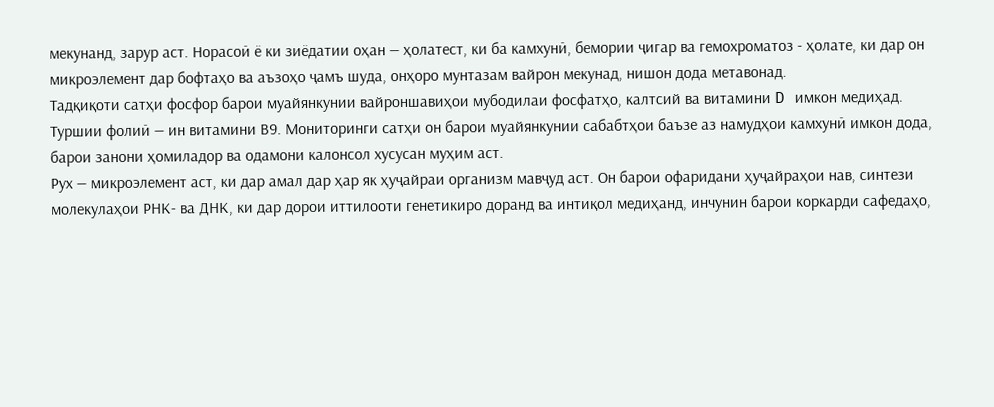мекунанд, зарур аст. Норасоӣ ё ки зиёдатии оҳан — ҳолатест, ки ба камхунӣ, бемории ҷигар ва гемохроматоз - ҳолате, ки дар он микроэлемент дар бофтаҳо ва аъзоҳо ҷамъ шуда, онҳоро мунтазам вайрон мекунад, нишон дода метавонад.
Тадқиқоти сатҳи фосфор барои муайянкунии вайроншавиҳои мубодилаи фосфатҳо, калтсий ва витамини D имкон медиҳад.
Туршии фолиӣ — ин витамини В9. Мониторинги сатҳи он барои муайянкунии сабабтҳои баъзе аз намудҳои камхунӣ имкон дода, барои занони ҳомиладор ва одамони калонсол хусусан муҳим аст.
Рух — микроэлемент аст, ки дар амал дар ҳар як ҳуҷайраи организм мавҷуд аст. Он барои офаридани ҳуҷайраҳои нав, синтези молекулаҳои РНК- ва ДНК, ки дар дорои иттилооти генетикиро доранд ва интиқол медиҳанд, инчунин барои коркарди сафедаҳо,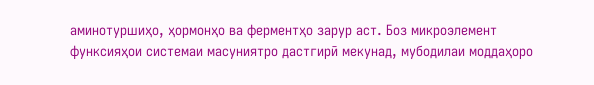аминотуршиҳо, ҳормонҳо ва ферментҳо зарур аст. Боз микроэлемент функсияҳои системаи масуниятро дастгирӣ мекунад, мубодилаи моддаҳоро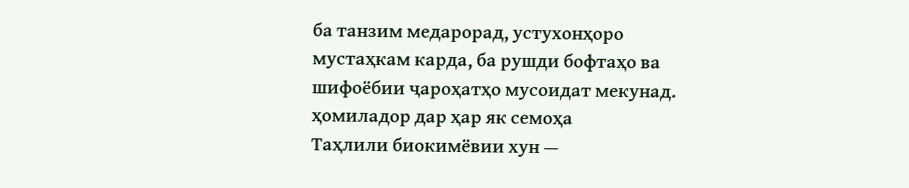ба танзим медарорад, устухонҳоро мустаҳкам карда, ба рушди бофтаҳо ва шифоёбии ҷароҳатҳо мусоидат мекунад.
ҳомиладор дар ҳар як семоҳа
Таҳлили биокимёвии хун —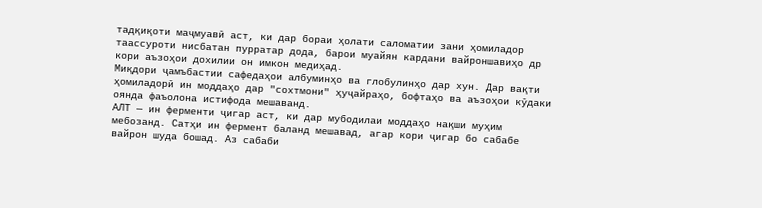тадқиқоти маҷмуавӣ аст, ки дар бораи ҳолати саломатии зани ҳомиладор таассуроти нисбатан пурратар дода, барои муайян кардани вайроншавиҳо др кори аъзоҳои дохилии он имкон медиҳад.
Миқдори ҷамъбастии сафедаҳои албуминҳо ва глобулинҳо дар хун. Дар вақти ҳомиладорӣ ин моддаҳо дар "сохтмони" ҳуҷайраҳо, бофтаҳо ва аъзоҳои кӯдаки оянда фаъолона истифода мешаванд.
АЛТ — ин ферменти ҷигар аст, ки дар мубодилаи моддаҳо нақши муҳим мебозанд. Сатҳи ин фермент баланд мешавад, агар кори ҷигар бо сабабе вайрон шуда бошад. Аз сабаби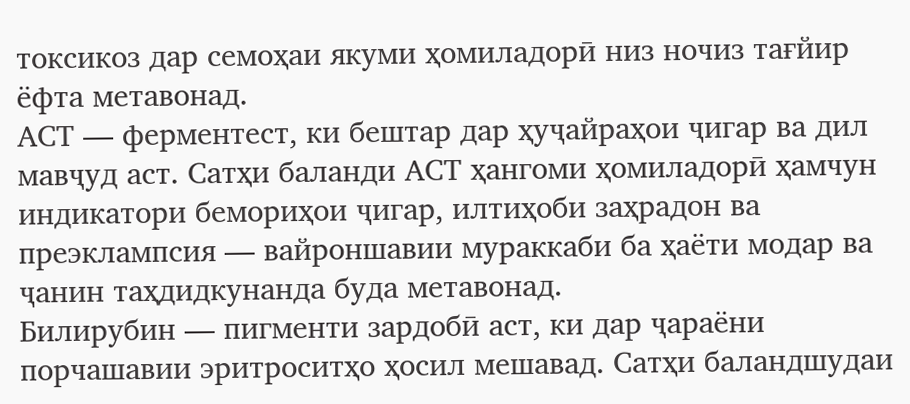токсикоз дар семоҳаи якуми ҳомиладорӣ низ ночиз тағйир ёфта метавонад.
АСТ — ферментест, ки бештар дар ҳуҷайраҳои ҷигар ва дил мавҷуд аст. Сатҳи баланди АСТ ҳангоми ҳомиладорӣ ҳамчун индикатори бемориҳои ҷигар, илтиҳоби заҳрадон ва преэклампсия — вайроншавии мураккаби ба ҳаёти модар ва ҷанин таҳдидкунанда буда метавонад.
Билирубин — пигменти зардобӣ аст, ки дар ҷараёни порчашавии эритроситҳо ҳосил мешавад. Сатҳи баландшудаи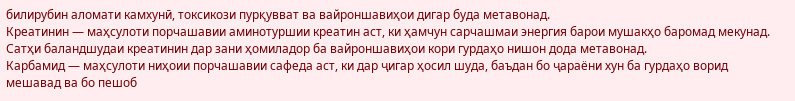билирубин аломати камхунӣ, токсикози пурқувват ва вайроншавиҳои дигар буда метавонад.
Креатинин — маҳсулоти порчашавии аминотуршии креатин аст, ки ҳамчун сарчашмаи энергия барои мушакҳо баромад мекунад. Сатҳи баландшудаи креатинин дар зани ҳомиладор ба вайроншавиҳои кори гурдаҳо нишон дода метавонад.
Карбамид — маҳсулоти ниҳоии порчашавии сафеда аст, ки дар ҷигар ҳосил шуда, баъдан бо ҷараёни хун ба гурдаҳо ворид мешавад ва бо пешоб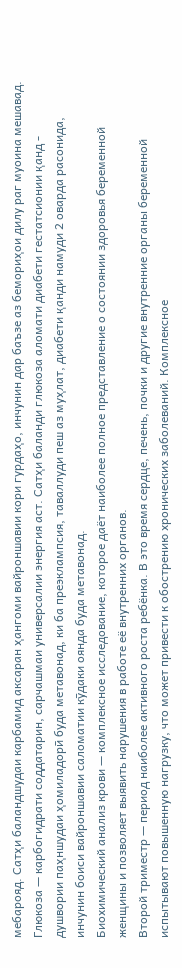мебарояд. Сатҳи баландшудаи карбамид аксаран ҳангоми вайроншавии кори гурдаҳо, инчунин дар баъзе аз бемориҳои дилу раг муоина мешавад.
Глюкоза — карбогидрати соддатарин, сарчашмаи универсалии энергия аст. Сатҳи баланди глюкоза аломати диабети гестатсионии қанд - душвории паҳншудаи ҳомиладорӣ буда метавонад, ки ба преэклампсия, таваллуди пеш аз муҳлат, диабети қанди намуди 2 оварда расонида, инчунин боиси вайроншавии саломатии кӯдаки оянда буда метавонад.
Биохимический анализ крови — комплексное исследование, которое даёт наиболее полное представление о состоянии здоровья беременной женщины и позволяет выявить нарушения в работе её внутренних органов.
Второй триместр — период наиболее активного роста ребёнка. В это время сердце, печень, почки и другие внутренние органы беременной испытывают повышенную нагрузку, что может привести к обострению хронических заболеваний. Комплексное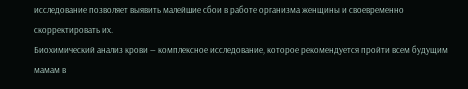исследование позволяет выявить малейшие сбои в работе организма женщины и своевременно скорректировать их.
Биохимический анализ крови — комплексное исследование, которое рекомендуется пройти всем будущим мамам в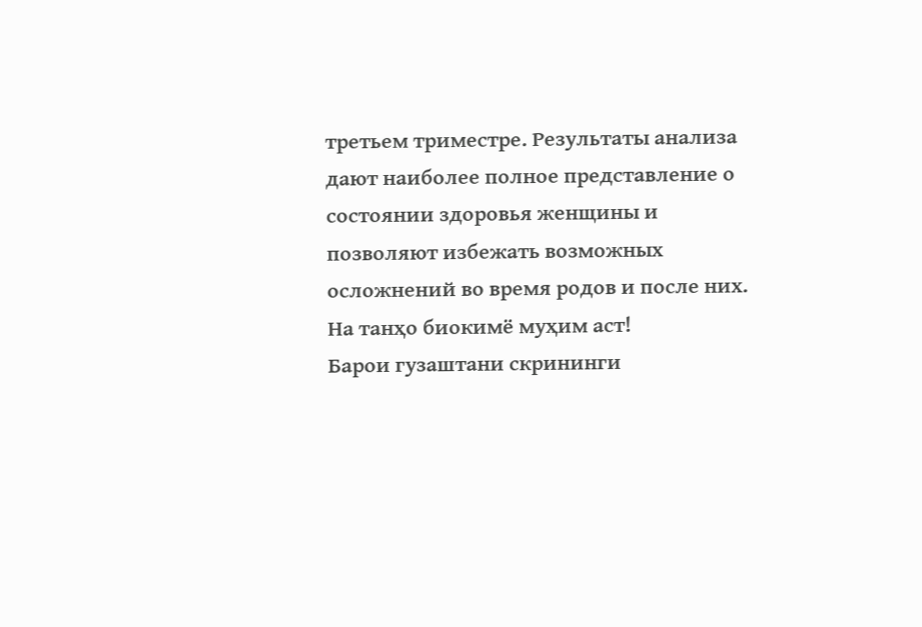третьем триместре. Результаты анализа дают наиболее полное представление о состоянии здоровья женщины и позволяют избежать возможных осложнений во время родов и после них.
На танҳо биокимё муҳим аст!
Барои гузаштани скрининги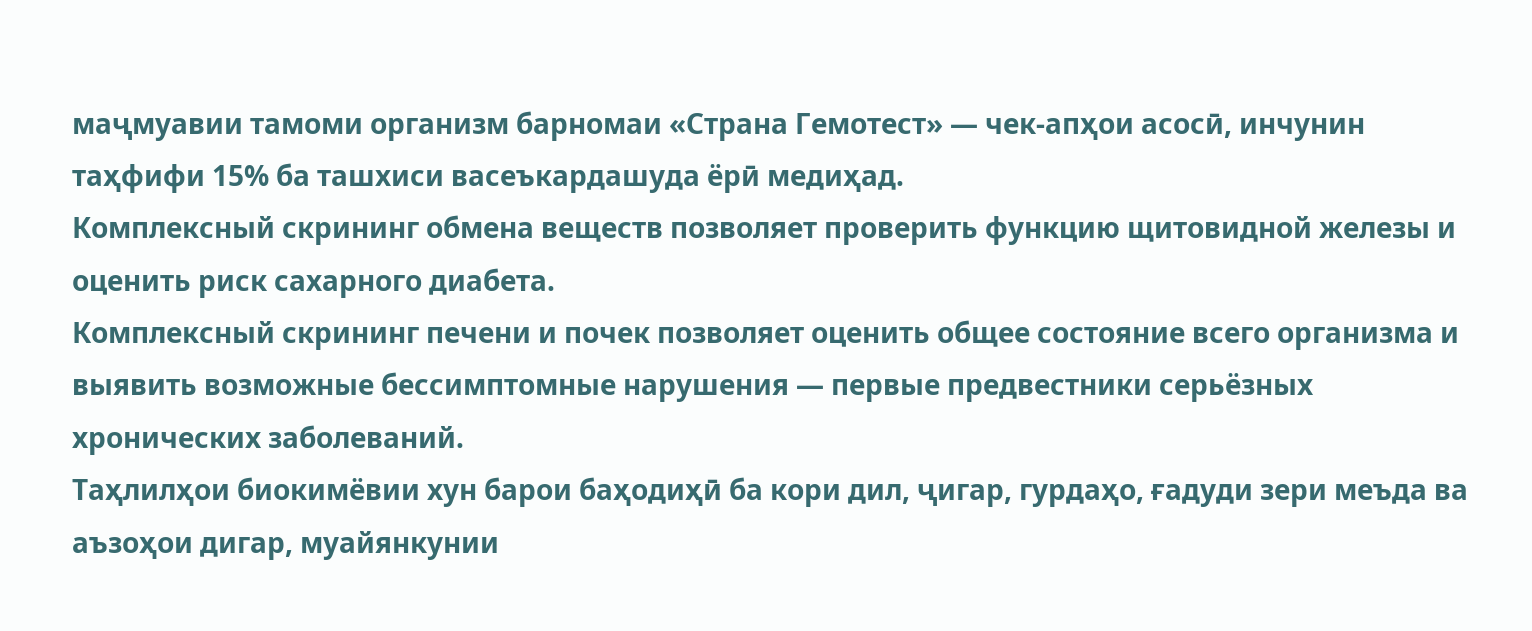маҷмуавии тамоми организм барномаи «Страна Гемотест» — чек-апҳои асосӣ, инчунин таҳфифи 15% ба ташхиси васеъкардашуда ёрӣ медиҳад.
Комплексный скрининг обмена веществ позволяет проверить функцию щитовидной железы и оценить риск сахарного диабета.
Комплексный скрининг печени и почек позволяет оценить общее состояние всего организма и выявить возможные бессимптомные нарушения — первые предвестники серьёзных хронических заболеваний.
Таҳлилҳои биокимёвии хун барои баҳодиҳӣ ба кори дил, ҷигар, гурдаҳо, ғадуди зери меъда ва аъзоҳои дигар, муайянкунии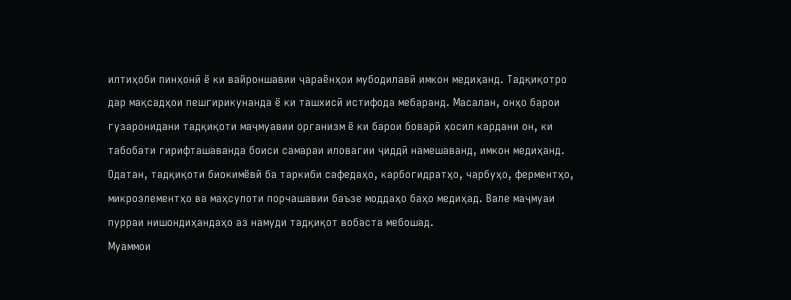илтиҳоби пинҳонӣ ё ки вайроншавии ҷараёнҳои мубодилавӣ имкон медиҳанд. Тадқиқотро дар мақсадҳои пешгирикунанда ё ки ташхисӣ истифода мебаранд. Масалан, онҳо барои гузаронидани тадқиқоти маҷмуавии организм ё ки барои боварӣ ҳосил кардани он, ки табобати гирифташаванда боиси самараи иловагии ҷиддӣ намешаванд, имкон медиҳанд.
Одатан, тадқиқоти биокимёвӣ ба таркиби сафедаҳо, карбогидратҳо, чарбуҳо, ферментҳо, микроэлементҳо ва маҳсулоти порчашавии баъзе моддаҳо баҳо медиҳад. Вале маҷмуаи пурраи нишондиҳандаҳо аз намуди тадқиқот вобаста мебошад.
Муаммои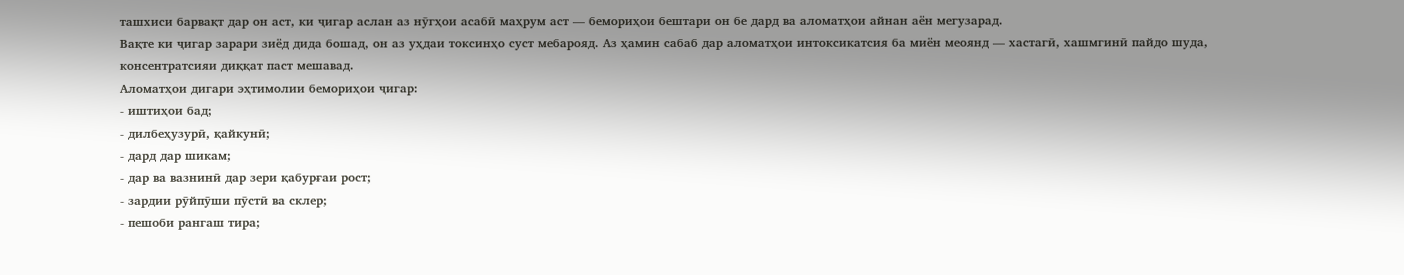ташхиси барвақт дар он аст, ки ҷигар аслан аз нӯгҳои асабӣ маҳрум аст — бемориҳои бештари он бе дард ва аломатҳои айнан аён мегузарад.
Вақте ки ҷигар зарари зиёд дида бошад, он аз уҳдаи токсинҳо суст мебарояд. Аз ҳамин сабаб дар аломатҳои интоксикатсия ба миён меоянд — хастагӣ, хашмгинӣ пайдо шуда, консентратсияи диққат паст мешавад.
Аломатҳои дигари эҳтимолии бемориҳои ҷигар:
- иштиҳои бад;
- дилбеҳузурӣ, қайкунӣ;
- дард дар шикам;
- дар ва вазнинӣ дар зери қабурғаи рост;
- зардии рӯйпӯши пӯстӣ ва склер;
- пешоби рангаш тира;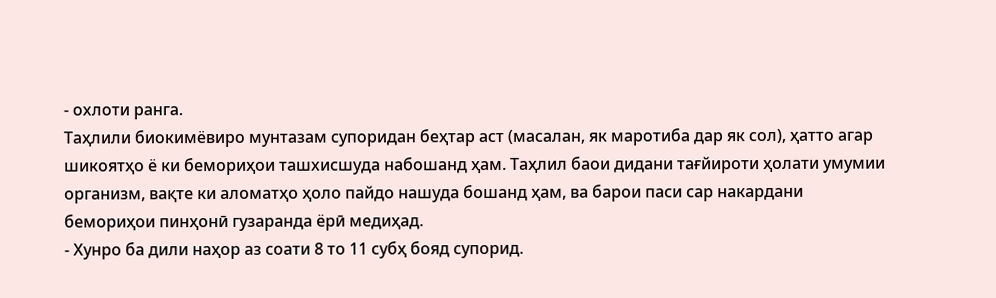- охлоти ранга.
Таҳлили биокимёвиро мунтазам супоридан беҳтар аст (масалан, як маротиба дар як сол), ҳатто агар шикоятҳо ё ки бемориҳои ташхисшуда набошанд ҳам. Таҳлил баои дидани тағйироти ҳолати умумии организм, вақте ки аломатҳо ҳоло пайдо нашуда бошанд ҳам, ва барои паси сар накардани бемориҳои пинҳонӣ гузаранда ёрӣ медиҳад.
- Хунро ба дили наҳор аз соати 8 то 11 субҳ бояд супорид.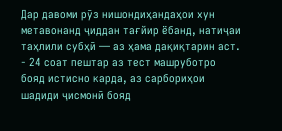Дар давоми рӯз нишондиҳандаҳои хун метавонанд ҷиддан тағйир ёбанд, натиҷаи таҳлили субҳӣ — аз ҳама дақиқтарин аст.
- 24 соат пештар аз тест машруботро бояд истисно карда, аз сарбориҳои шадиди ҷисмонӣ бояд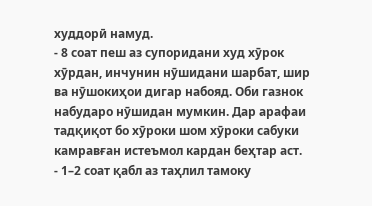худдорӣ намуд.
- 8 соат пеш аз супоридани худ хӯрок хӯрдан, инчунин нӯшидани шарбат, шир ва нӯшокиҳои дигар набояд. Оби газнок набударо нӯшидан мумкин. Дар арафаи тадқиқот бо хӯроки шом хӯроки сабуки камравған истеъмол кардан беҳтар аст.
- 1–2 соат қабл аз таҳлил тамоку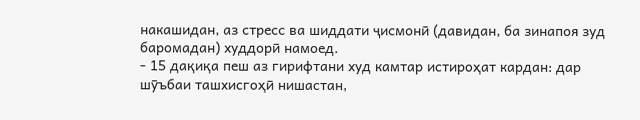накашидан, аз стресс ва шиддати ҷисмонӣ (давидан, ба зинапоя зуд баромадан) худдорӣ намоед.
- 15 дақиқа пеш аз гирифтани худ камтар истироҳат кардан: дар шӯъбаи ташхисгоҳӣ нишастан,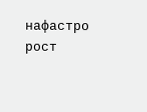нафастро рост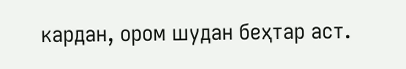кардан, ором шудан беҳтар аст.